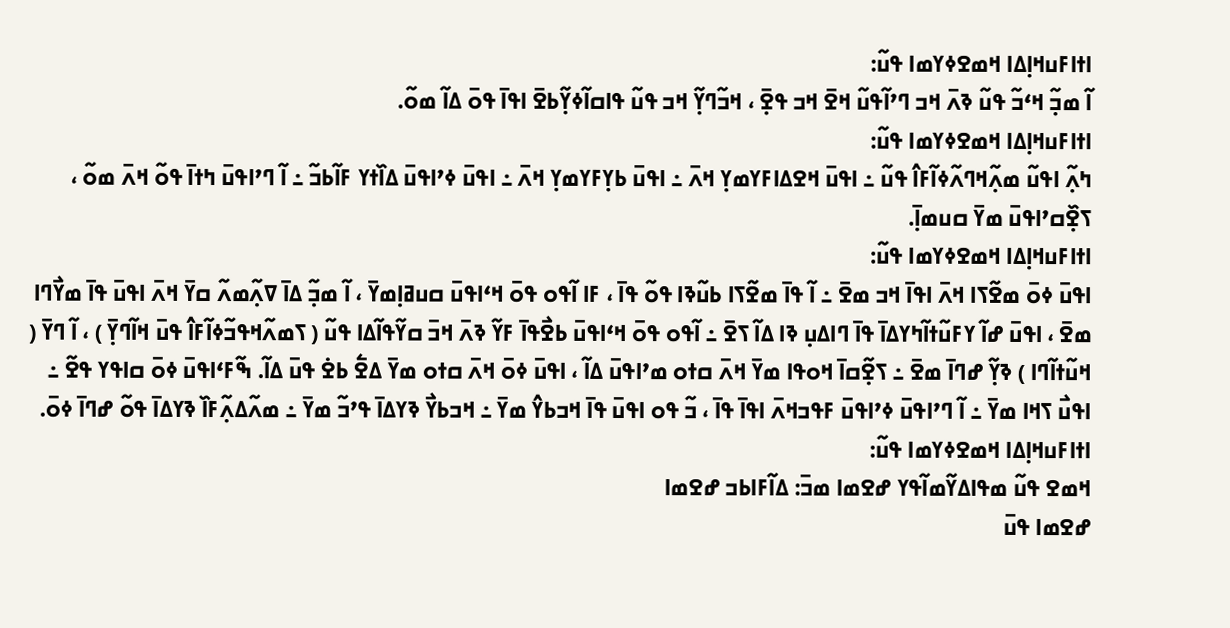ߊߙߊߓߎߞߊ߲ߡߊ ߞߘߐߦߌߘߊ ߟߎ߬:
ߊ߬ ߘߏ߲߬ ߞߵߏ߬ ߟߎ߬ ߢߍ߫ ߞߏ ߣߴߊ߬ߟߎ߬ ߞߐ߫ ߞߏ ߟߐ߲߫ ، ߞߏ߬ߣߌ߲߬ ߞߏ ߟߎ߬ ߟߊߛߊ߬ߦߌ߲߬ߕߐ߫ ߊߟߊ߫ ߟߋ߫ ߡߊ߬ ߘߋ߬.
ߊߙߊߓߎߞߊ߲ߡߊ ߞߘߐߦߌߘߊ ߟߎ߬:
ߤߍ߲߬ ߊߟߎ߬ ߘߍ߲߬ߞߣߍ߬ߦߊ߬ߓߊ߮ ߟߎ߬ ߸ ߊߟߎ߫ ߞߐߡߊߓߌߘߌ߲ ߞߍ߫ ߸ ߊߟߎ߫ ߕߌ߲ߓߌߘߌ߲ ߞߍ߫ ߸ ߊߟߎ߫ ߦߴߊߟߎ߫ ߡߊ߰ߙߌ ߓߊ߬ߕߏ߬ ߸ ߊ߬ ߣߴߊߟߎ߫ ߤߙߊ߫ ߟߋ߬ ߞߍ߫ ߘߋ߬ ، ߖߐ߲߰ߛߴߊߟߎ߫ ߘߌ߫ ߛߎߘߊ߲߫.
ߊߙߊߓߎߞߊ߲ߡߊ ߞߘߐߦߌߘߊ ߟߎ߬:
ߊߟߎ߫ ߦߋ߫ ߘߐ߬ߖߊ ߞߍ߫ ߊߟߊ߫ ߞߏ ߘߐ߫ ߸ ߊ߬ ߟߊ߫ ߘߐ߬ߖߊ ߕߎ߬ߢߊ ߟߋ߬ ߟߊ߫ ، ߓߊ ߊ߬ߟߋ ߟߋ߫ ߞߵߊߟߎ߫ ߛߎߥߊ߲ߘߌ߫ ، ߊ߬ ߘߏ߲߬ ߡߊ߫ ߜߍ߲߬ߘߍ߬ ߛߌ߫ ߞߍ߫ ߊߟߎ߫ ߟߊ߫ ߘߌ߯ߣߊ ߘߐ߫ ، ߊߟߎ߫ ߝߊ߬ ߌߓߎ߬ߙߊ߬ߤߌߡߊ߫ ߟߊ߫ ߣߊߡߎ߲ ߢߊ ߡߊ߬ ߖߐ߫ ߸ ߊ߬ߟߋ ߟߋ߫ ߞߵߊߟߎ߫ ߕߐ߯ߟߊ߫ ߓߌ߬ ߢߍ߫ ߞߏ߫ ߛߌ߬ߟߊ߬ߡߊ ߟߎ߬ ( ߖߘߍ߬ߞߟߏ߬ߦߊ߬ߓߊ߮ ߟߎ߫ ߞߊ߬ߣߌ߲߫ ) ، ߊ߬ ߣߌ߫ ( ߞߎ߬ߙߊ߬ߣߊ ) ߢߌ߲߬ ߝߣߊ߫ ߘߐ߫ ߸ ߖߐ߲߬ߛߊ߫ ߞߋߟߊ ߘߌ߫ ߞߍ߫ ߛߙߋ ߘߴߊߟߎ߫ ߡߊ߬ ، ߊߟߎ߫ ߦߋ߫ ߞߍ߫ ߛߙߋ ߘߌ߫ ߡߐ߱ ߕߐ߭ ߟߎ߫ ߡߊ߬. ߒ߬ߓߵߊߟߎ߫ ߦߋ߫ ߛߊߟߌ ߟߐ߬ ߸ ߊߟߎ߯ ߖߞߊ ߘߌ߫ ߸ ߊ߬ ߣߴߊߟߎ߫ ߦߴߊߟߎ߫ ߓߟߏߞߍ߫ ߊߟߊ߫ ߟߊ߫ ، ߏ߬ ߟߋ ߊߟߎ߫ ߟߊ߫ ߞߏߕߌ߮ ߘߌ߫ ߸ ߞߏߕߌ߯ ߢߌߡߊ߫ ߟߴߏ߬ ߘߌ߫ ߸ ߘߍ߬ߡߍ߲߬ߓߊ߰ ߢߌߡߊ߫ ߟߋ߬ ߝߣߊ߫ ߦߋ߫.
ߊߙߊߓߎߞߊ߲ߡߊ ߞߘߐߦߌߘߊ ߟߎ߬:
ߞߘߐ ߟߎ߬ ߘߟߊߡߌ߬ߘߊ߬ߟߌ ߝߐߘߊ ߘߏ߫: ߡߊ߬ߓߊߕߏ ߝߐߘߊ
ߝߐߘߊ ߟߎ߫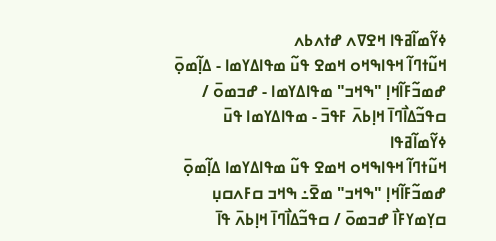ߦߌ߬ߘߊ߬ߥߟߊ ߞߐߜߍ ߝߙߍߕߍ
ߞߎ߬ߙߣߊ߬ ߞߟߊߒߞߋ ߞߘߐ ߟߎ߬ ߘߟߊߡߌߘߊ - ߡߊ߲߬ߘߋ߲߫ ߝߘߏ߬ߓߊ߬ߞߊ߲ "ߒߞߏ" ߘߟߊߡߌߘߊ - ߝߏߘߋ߫ / ߛߟߏ߬ߡߊ߯ߣߊ߫ ߞߊ߲ߕߍ߫ ߓߟߏ߫ - ߘߟߊߡߌߘߊ ߟߎ߫ ߦߌ߬ߘߊ߬ߥߟߊ
ߞߎ߬ߙߣߊ߬ ߞߟߊߒߞߋ ߞߘߐ ߟߎ߬ ߘߟߊߡߌߘߊ ߡߊ߲߬ߘߋ߲߫ ߝߘߏ߬ߓߊ߬ߞߊ߲ "ߒߞߏ" ߘߐ߫߸ ߒߞߏ ߛߓߍߛߎ߲ ߛߌ߲ߘߌߓߊ߯ ߝߏߘߋ߫ / ߛߟߏ߬ߡߊ߯ߣߊ߫ ߞߊ߲ߕߍ߫ ߟߊ߫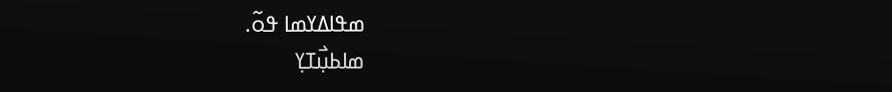ߘߟߊߡߌߘߊ ߟߋ߬.
ߘߊߕߎ߲߯ߠߌ߲